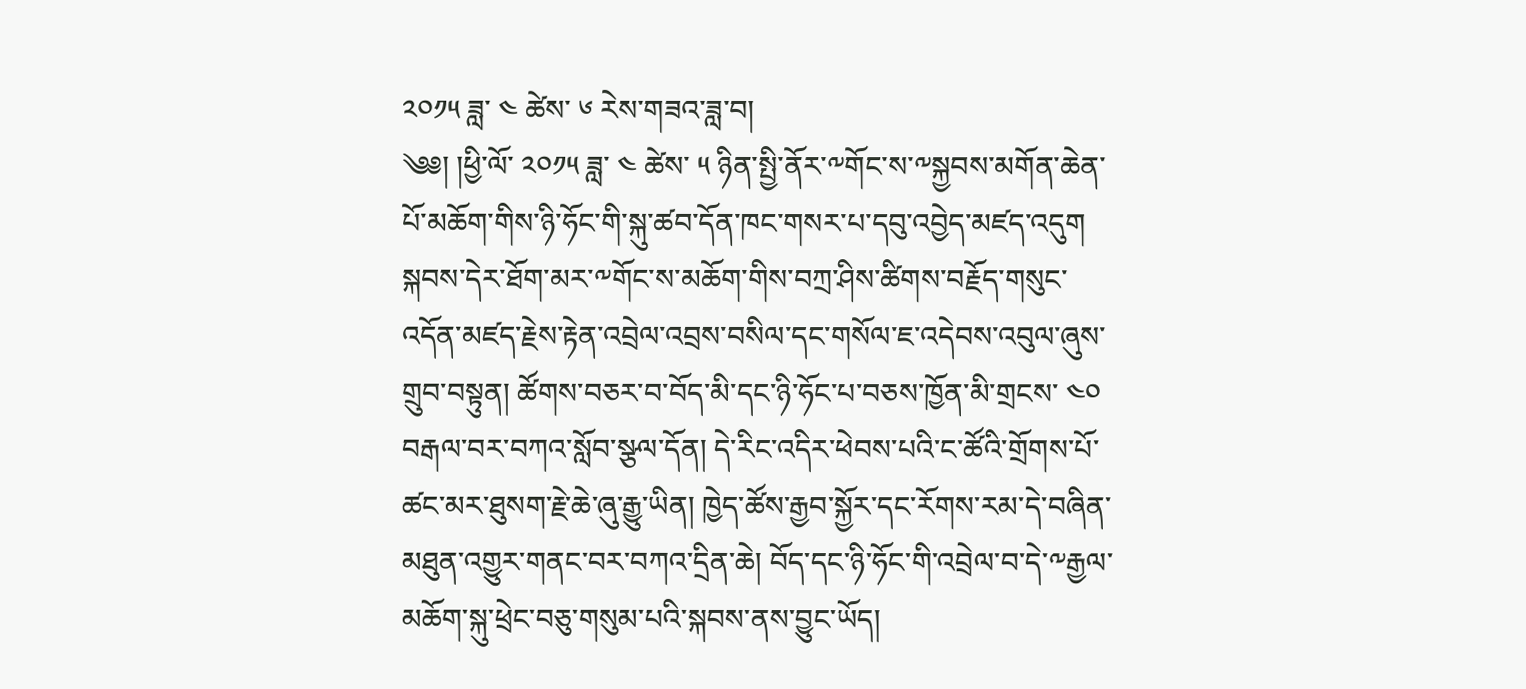༢༠༡༥ ཟླ་ ༤ ཚེས་ ༦ རེས་གཟའ་ཟླ་བ།
༄༅། །ཕྱི་ལོ་ ༢༠༡༥ ཟླ་ ༤ ཚེས་ ༥ ཉིན་སྤྱི་ནོར་༸གོང་ས་༸སྐྱབས་མགོན་ཆེན་པོ་མཆོག་གིས་ཉི་ཧོང་གི་སྐུ་ཚབ་དོན་ཁང་གསར་པ་དབུ་འབྱེད་མཛད་འདུག སྐབས་དེར་ཐོག་མར་༸གོང་ས་མཆོག་གིས་བཀྲ་ཤིས་ཚིགས་བརྗོད་གསུང་འདོན་མཛད་རྗེས་རྟེན་འབྲེལ་འབྲས་བསིལ་དང་གསོལ་ཇ་འདེབས་འབུལ་ཞུས་གྲུབ་བསྟུན། ཚོགས་བཅར་བ་བོད་མི་དང་ཉི་ཧོང་པ་བཅས་ཁྱོན་མི་གྲངས་ ༤༠ བརྒལ་བར་བཀའ་སློབ་སྩལ་དོན། དེ་རིང་འདིར་ཕེབས་པའི་ང་ཚོའི་གྲོགས་པོ་ཚང་མར་ཐུསག་རྗེ་ཆེ་ཞུ་རྒྱུ་ཡིན། ཁྱེད་ཚོས་རྒྱབ་སྐྱོར་དང་རོགས་རམ་དེ་བཞིན་མཐུན་འགྱུར་གནང་བར་བཀའ་དྲིན་ཆེ། བོད་དང་ཉི་ཧོང་གི་འབྲེལ་བ་དེ་༸རྒྱལ་མཆོག་སྐུ་ཕྲེང་བཅུ་གསུམ་པའི་སྐབས་ནས་བྱུང་ཡོད།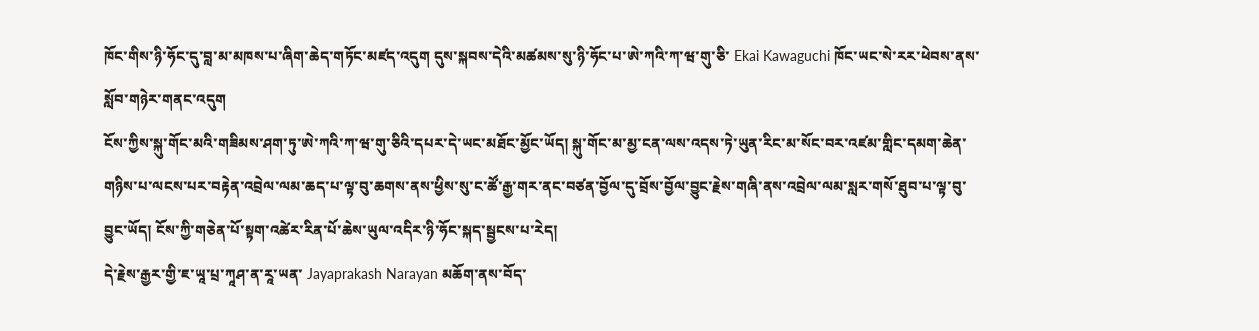ཁོང་གིས་ཉི་ཧོང་དུ་བླ་མ་མཁས་པ་ཞིག་ཆེད་གཏོང་མཛད་འདུག དུས་སྐབས་དེའི་མཚམས་སུ་ཉི་ཧོང་པ་ཨེ་ཀའི་ཀ་ཝ་གུ་ཅི་ Ekai Kawaguchi ཁོང་ཡང་སེ་རར་ཕེབས་ནས་སློབ་གཉེར་གནང་འདུག
ངོས་ཀྱིས་སྐུ་གོང་མའི་གཟིམས་ཤག་ཏུ་ཨེ་ཀའི་ཀ་ཝ་གུ་ཅིའི་དཔར་དེ་ཡང་མཐོང་མྱོང་ཡོད། སྐུ་གོང་མ་མྱ་ངན་ལས་འདས་ཏེ་ཡུན་རིང་མ་སོང་བར་འཛམ་གླིང་དམག་ཆེན་གཉིས་པ་ལངས་པར་བརྟེན་འབྲེལ་ལམ་ཆད་པ་ལྟ་བུ་ཆགས་ནས་ཕྱིས་སུ་ང་ཚོ་རྒྱ་གར་ནང་བཙན་བྱོལ་དུ་བྲོས་བྱོལ་བྱུང་རྗེས་གཞི་ནས་འབྲེལ་ལམ་སླར་གསོ་ཐུབ་པ་ལྟ་བུ་བྱུང་ཡོད། ངོས་ཀྱི་གཅེན་པོ་སྟག་འཚེར་རིན་པོ་ཆེས་ཡུལ་འདིར་ཉི་ཧོང་སྐད་སྦྱངས་པ་རེད།
དེ་རྗེས་རྒྱར་གྱི་ཇ་ཡཱ་པྲ་ཀཱཤ་ན་རཱ་ཡན་ Jayaprakash Narayan མཆོག་ནས་བོད་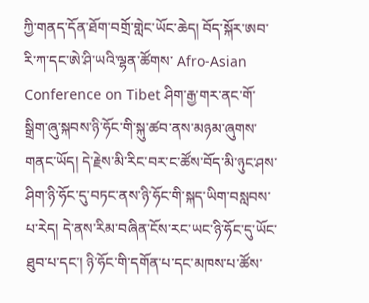ཀྱི་གནད་དོན་ཐོག་བགྲོ་གླེང་ཡོང་ཆེད། བོད་སྐོར་ཨབ་རི་ཀ་དང་ཨེ་ཤི་ཡའི་ལྷན་ཚོགས་ Afro-Asian Conference on Tibet ཤིག་རྒྱ་གར་ནང་གོ་སྒྲིག་ཞུ་སྐབས་ཉི་ཧོང་གི་སྐུ་ཚབ་ནས་མཉམ་ཞུགས་གནང་ཡོད། དེ་རྗེས་མི་རིང་བར་ང་ཚོས་བོད་མི་ཉུང་ཤས་ཤིག་ཉི་ཧོང་དུ་བཏང་ནས་ཉི་ཧོང་གི་སྐད་ཡིག་བསླབས་པ་རེད། དེ་ནས་རིམ་བཞིན་ངོས་རང་ཡང་ཉི་ཧོང་དུ་ཡོང་ཐུབ་པ་དང་། ཉི་ཧོང་གི་དགོན་པ་དང་མཁས་པ་ཚོས་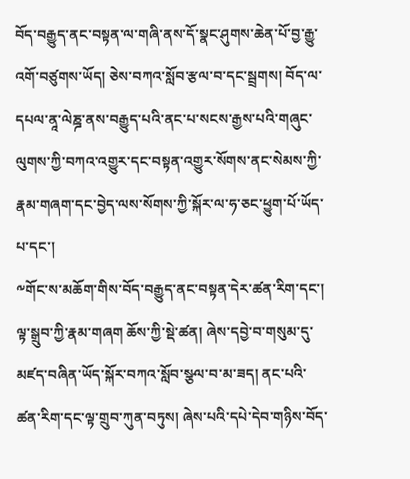བོད་བརྒྱུད་ནང་བསྟན་ལ་གཞི་ནས་དོ་སྣང་ཤུགས་ཆེན་པོ་བྱ་རྒྱུ་འགོ་བཙུགས་ཡོད། ཅེས་བཀའ་སློབ་རྩལ་བ་དང་སྦྲགས། བོད་ལ་དཔལ་ནཱ་ལེཎྜ་ནས་བརྒྱུད་པའི་ནང་པ་སངས་རྒྱས་པའི་གཞུང་ལུགས་ཀྱི་བཀའ་འགྱུར་དང་བསྟན་འགྱུར་སོགས་ནང་སེམས་ཀྱི་རྣམ་གཞག་དང་བྱེད་ལས་སོགས་ཀྱི་སྐོར་ལ་ཧ་ཅང་ཕྱུག་པོ་ཡོད་པ་དང་།
༸གོང་ས་མཆོག་གིས་བོད་བརྒྱུད་ནང་བསྟན་དེར་ཚན་རིག་དང་། ལྟ་སྒྲུབ་ཀྱི་རྣམ་གཞག ཆོས་ཀྱི་སྡེ་ཚན། ཞེས་དབྱེ་བ་གསུམ་དུ་མཛད་བཞིན་ཡོད་སྐོར་བཀའ་སློབ་སྩལ་བ་མ་ཟད། ནང་པའི་ཚན་རིག་དང་ལྟ་གྲུབ་ཀུན་བཏུས། ཞེས་པའི་དཔེ་དེབ་གཉིས་བོད་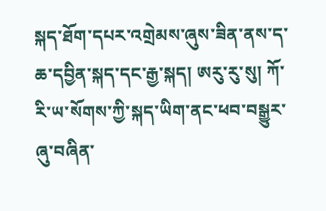སྐད་ཐོག་དཔར་འགྲེམས་ཞུས་ཟིན་ནས་ད་ཆ་དབྱིན་སྐད་དང་རྒྱ་སྐད། ཨརུ་རུ་སུ། ཀོ་རི་ཡ་སོགས་ཀྱི་སྐད་ཡིག་ནང་ཕབ་བསྒྱུར་ཞུ་བཞིན་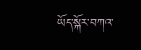ཡོད་སྐོར་བཀའ་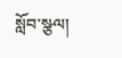སློབ་སྩལ།